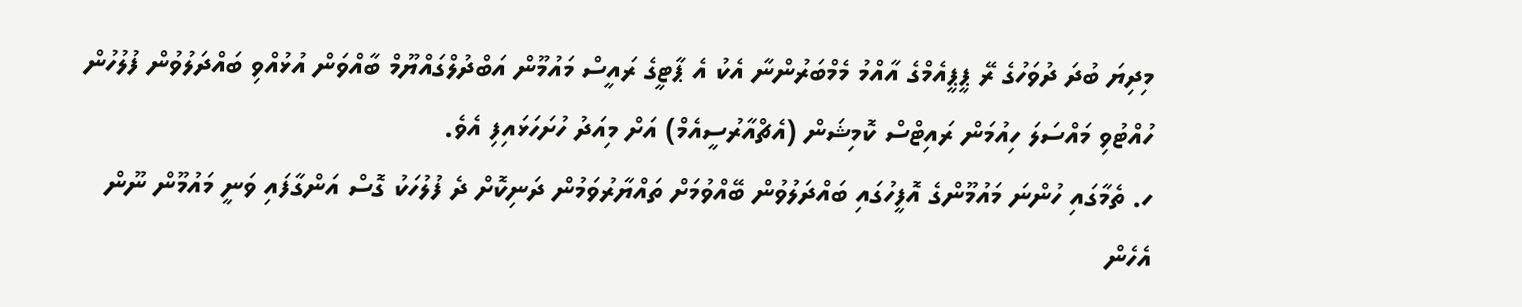މިދިޔަ ބުދަ ދުވަހުގެ ރޭ ޕީޕީއެމްގެ އާއްމު މެމްބަރުންނާ އެކު އެ ޕާޓީގެ ރައީސް މައުމޫން އަބްދުލްގައްޔޫމް ބާއްވަން އުޅުއްވި ބައްދަލުވުން ފުލުހުން ހުއްޓުވި މައްސަލަ ހިއުމަން ރައިޓްސް ކޮމިޝަން (އެޗްއާރުސީއެމް) އަށް މިއަދު ހުށަހަޅައިފި އެވެ.
ހ. ތެމާގައި ހުންނަ މައުމޫންގެ އޮފީހުގައި ބައްދަލުވުން ބޭއްވުމަށް ތައްޔާރުވަމުން ދަނިކޮށް ދެ ފުލުހަކު ގޮސް އަންގާފައި ވަނީ މައުމޫން ނޫން އެހެން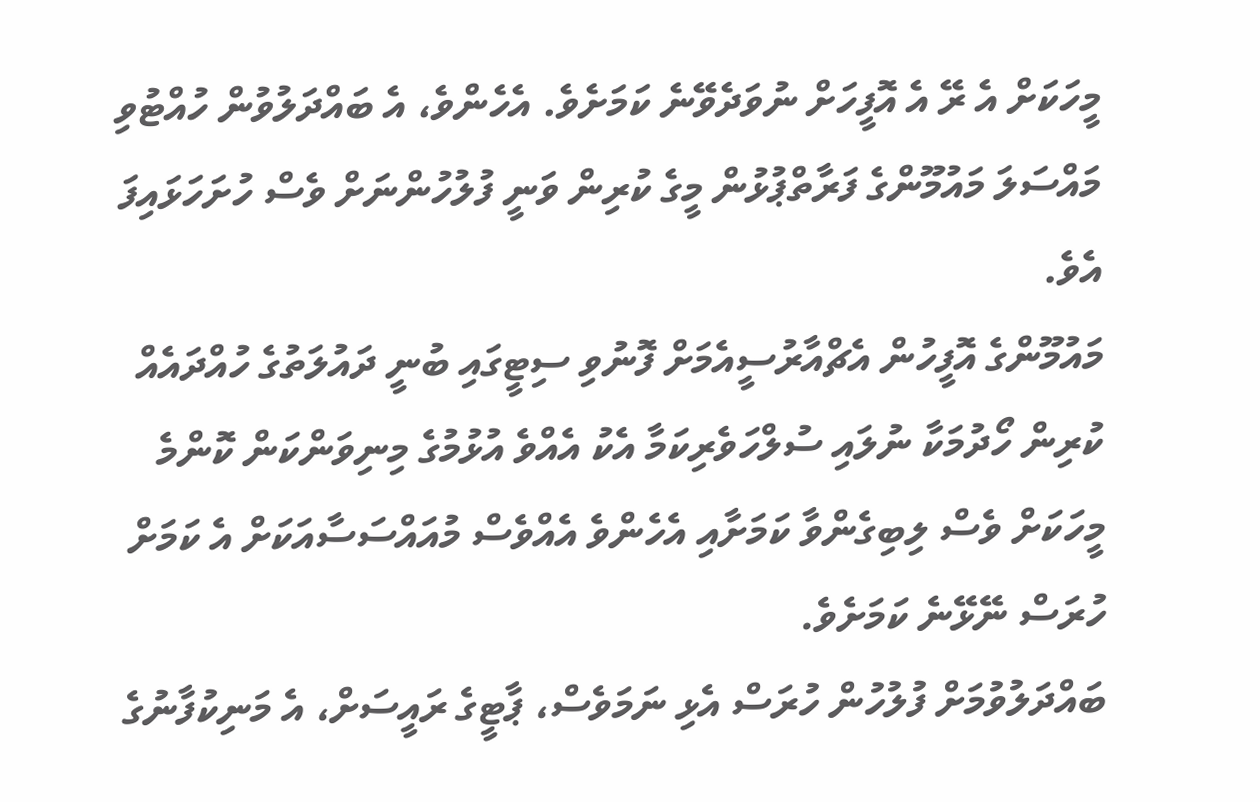މީހަކަށް އެ ރޭ އެ އޮފީހަށް ނުވަދެވޭނެ ކަމަށެވެ. އެހެންވެ، އެ ބައްދަލުވުން ހުއްޓުވި މައްސަލަ މައުމޫންގެ ފަރާތްޕުޅުން މީގެ ކުރިން ވަނީ ފުލުހުންނަށް ވެސް ހުށަހަޅައިފަ އެވެ.
މައުމޫންގެ އޮފީހުން އެޗްއާރުސީއެމަށް ފޮނުވި ސިޓީގައި ބުނީ ދައުލަތުގެ ހުއްދައެއް ކުރިން ހޯދުމަކާ ނުލައި ސުލްހަވެރިކަމާ އެކު އެއްވެ އުޅުމުގެ މިނިވަންކަން ކޮންމެ މީހަކަށް ވެސް ލިބިގެންވާ ކަމަށާއި އެހެންވެ އެއްވެސް މުއައްސަސާއަކަށް އެ ކަމަށް ހުރަސް ނޭޅޭނެ ކަމަށެވެ.
ބައްދަލުވުމަށް ފުލުހުން ހުރަސް އެޅި ނަމަވެސް، ޕާޓީގެ ރައީސަށް، އެ މަނިކުފާނުގެ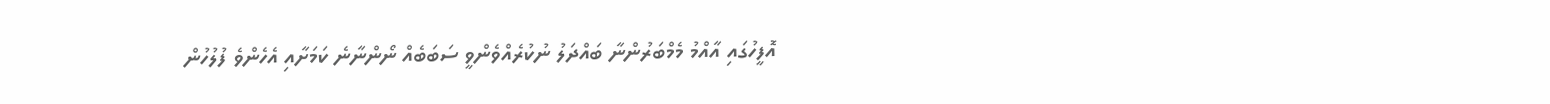އޮފީހުގައި އާއްމު މެމްބަރުންނާ ބައްދަލު ނުކުރެއްވެންވީ ސަބަބެއް ނޯންނާނެ ކަމަށާއި އެހެންވެ ފުލުހުން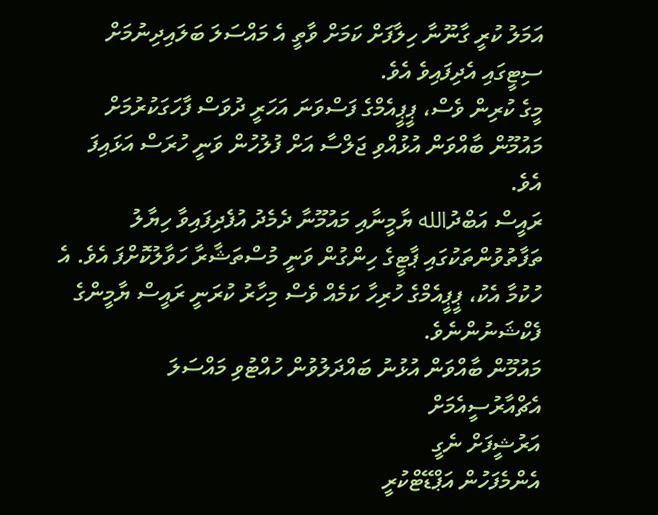އަމަލު ކުރީ ގާނޫނާ ހިލާފަށް ކަމަށް ވާތީ އެ މައްސަލަ ބަލައިދިނުމަށް ސިޓީގައި އެދިފައިވެ އެވެ.
މީގެ ކުރިން ވެސް، ޕީޕީއެމްގެ ފަސްވަނަ އަހަރީ ދުވަސް ފާހަގަކުރުމަށް މައުމޫން ބާއްވަން އުޅުއްވި ޖަލްސާ އަށް ފުލުހުން ވަނީ ހުރަސް އަޅައިފަ އެވެ.
ރައީސް އަބްދުالله ޔާމީނާއި މައުމޫނާ ދެމެދު އުފެދިފައިވާ ހިޔާލު ތަފާތުވުންތަކުގައި ޕާޓީގެ ހިންގުން ވަނީ މުސްތަޝާރާ ހަވާލުކޮށްފަ އެވެ. އެ ހުކުމާ އެކު، ޕީޕީއެމްގެ ހުރިހާ ކަމެއް ވެސް މިހާރު ކުރަނީ ރައީސް ޔާމީންގެ ފެކްޝަނުންނެވެ.
މައުމޫން ބާއްވަން އުޅުނު ބައްދަލުވުން ހުއްޓުވި މައްސަލަ އެޗްއާރުސީއެމަށް
އަރުޝީފަށް ނެގީ
އެންމެފަހުން އަޕްޑޭޓްކުރީ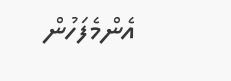އެންމެފަހުން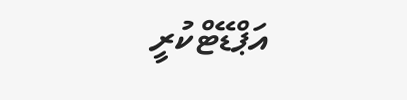އަޕްޑޭޓްކުރީ